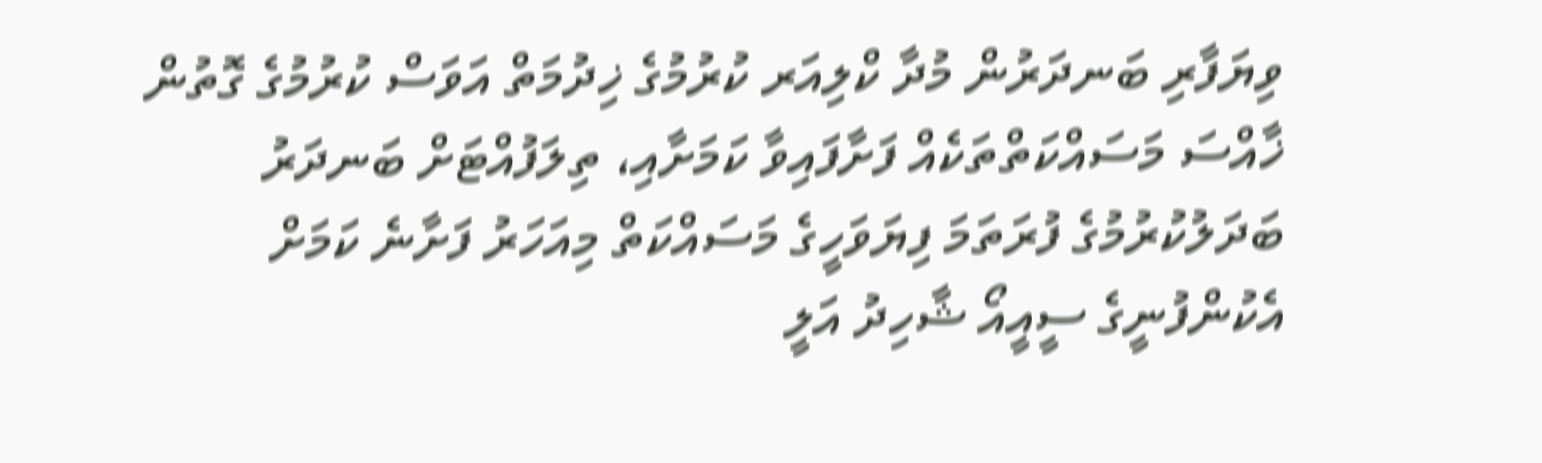ވިޔަފާރި ބަނދަރުން މުދާ ކްލިއަރ ކުރުމުގެ ޚިދުމަތް އަވަސް ކުރުމުގެ ގޮތުން ޚާއްސަ މަސައްކަތްތަކެއް ފަށާފައިވާ ކަމަށާއި، ތިލަފުއްޓަށް ބަނދަރު ބަދަލުކުރުމުގެ ފުރަތަމަ ފިޔަވަހީގެ މަސައްކަތް މިއަހަރު ފަށާނެ ކަމަށް އެކުންފުނީގެ ސީއީއޯ ޝާހިދު އަލީ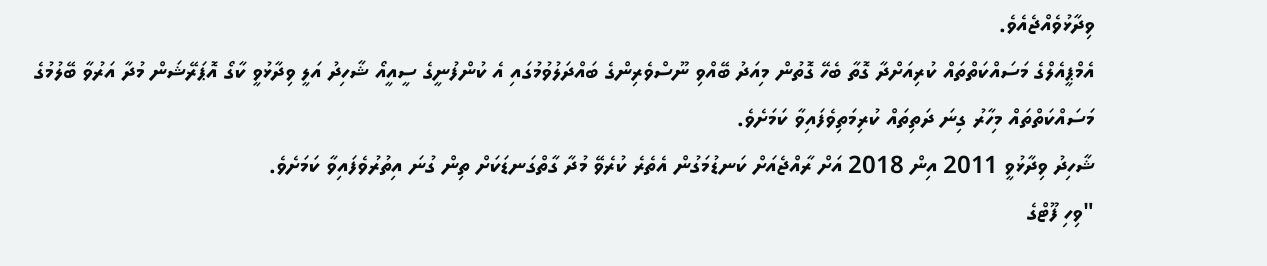ވިދާޅުވެއްޖެއެވެ.
އެމްޕީއެލްގެ މަސައްކަތްތައް ކުރިއަށްދާ ގޮތާ ބެހޭ ގޮތުން މިއަދު ބޭއްވި ނޫސްވެރިންގެ ބައްދަލުވުމުގައި އެ ކުންފުނީގެ ސީއީއޯ ޝާހިދު އަލީ ވިދާޅުވީ ކާގޯ އޮޕަރޭޝަން މުދާ އަރުވާ ބޭލުމުގެ މަސައްކަތްތައް މިހާރު ގިނަ ދަތިތައް ކުރިމަތިވެފައިވާ ކަމަށެވެ.
ޝާހިދު ވިދާޅުވީ 2011 އިން 2018 އަށް ރާއްޖެއަށް ކަނޑުމަގުން އެތެރެ ކުރެވޭ މުދާ ގާތްގަނޑަކަށް ތިން ގުނަ އިތުރުވެފައިވާ ކަމަށެވެ.
"ވިހި ފޫޓްގެ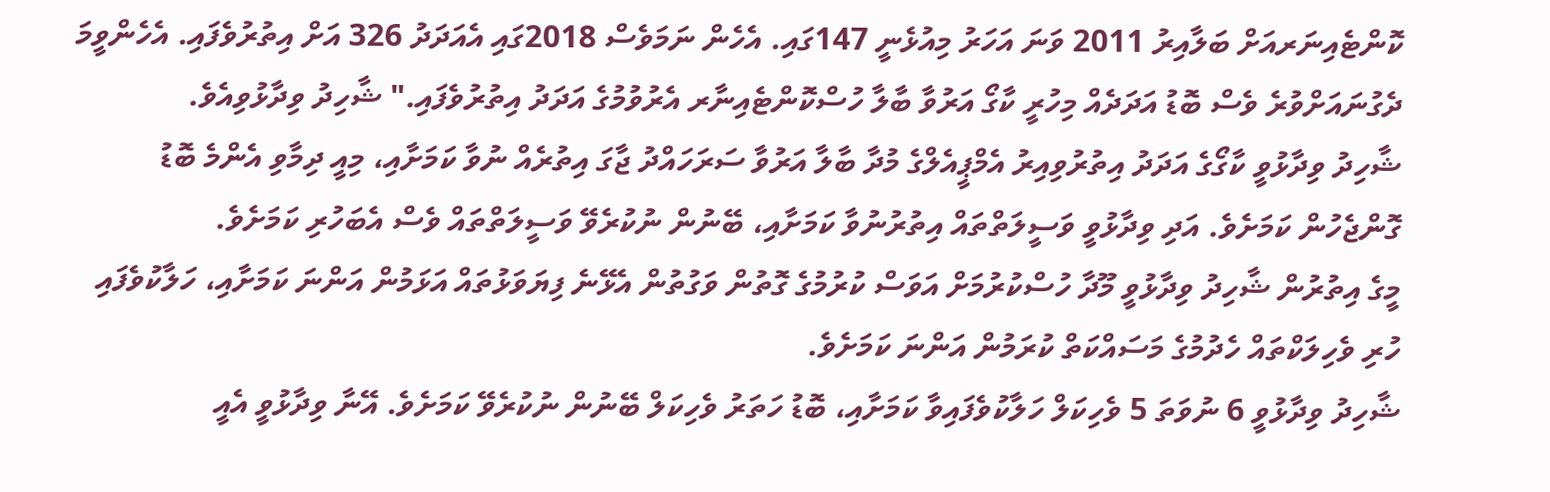ކޮންޓެއިނަރއަށް ބަލާއިރު 2011 ވަނަ އަހަރު މިއުޅެނީ 147ގައި. އެހެން ނަމަވެސް 2018ގައި އެއަދަދު 326 އަށް އިތުރުވެފައި. އެހެންވީމަ ދެގުނައަށްވުރެ ވެސް ބޮޑު އަދަދެއް މިހުރީ ކާގޯ އަރުވާ ބާލާ ހުސްކޮންޓެއިނާރ އެރުވުމުގެ އަދަދު އިތުރުވެފައި." ޝާހިދު ވިދާޅުވިއެވެ.
ޝާހިދު ވިދާޅުވީ ކާގޯގެ އަދަދު އިތުރުވިއިރު އެމްޕީއެލްގެ މުދާ ބާލާ އަރުވާ ސަރަހައްދު ޖާގަ އިތުރެއް ނުވާ ކަމަށާއި، މިއީ ދިމާވި އެންމެ ބޮޑު ގޮންޖެހުން ކަމަށެވެ. އަދި ވިދާޅުވީ ވަސީލަތްތައް އިތުރުނުވާ ކަމަށާއި، ބޭނުން ނުކުރެވޭ ވަސީލަތްތައް ވެސް އެބަހުރި ކަމަށެވެ.
މީގެ އިތުރުން ޝާހިދު ވިދާޅުވީ މޫދާ ހުސްކުރުމަށް އަވަސް ކުރުމުގެ ގޮތުން ވަގުތުން އެޅޭނެ ފިޔަވަޅުތައް އަޅަމުން އަންނަ ކަމަށާއި، ހަލާކުވެފައި ހުރި ވެހިލަކްތައް ހެދުމުގެ މަސައްކަތް ކުރަމުން އަންނަ ކަމަށެވެ.
ޝާހިދު ވިދާޅުވީ 6 ނުވަތަ 5 ވެހިކަލް ހަލާކުވެފައިވާ ކަމަށާއި، ބޮޑު ހަތަރު ވެހިކަލް ބޭނުން ނުކުރެވޭ ކަމަށެވެ. އޭނާ ވިދާޅުވީ އެއީ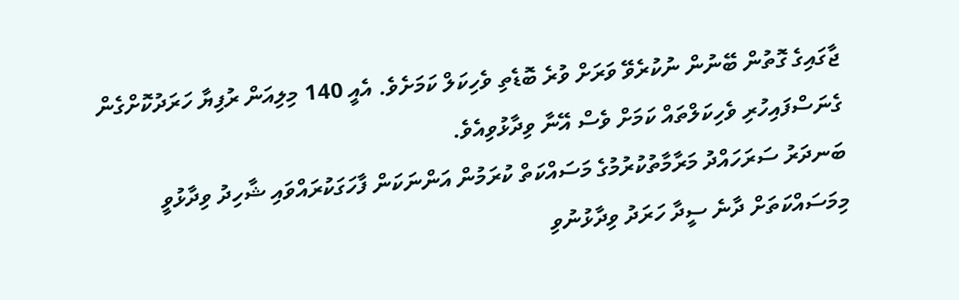ޖާގައިގެ ގޮތުން ބޭނުން ނުކުރެވޭ ވަރަށް ވުރެ ބޮޑެތި ވެހިކަލް ކަމަށެވެ. އެއީ 140 މިލިއަން ރުފިޔާ ހަރަދުކޮށްގެން ގެނަސްފައިހުރި ވެހިކަލްތައް ކަމަށް ވެސް އޭނާ ވިދާޅުވިއެވެ.
ބަނދަރު ސަރަހައްދު މަރާމާތުކުރުމުގެ މަސައްކަތް ކުރަމުން އަންނަކަން ފާހަގަކުރައްވައި ޝާހިދު ވިދާޅުވީ މިމަސައްކަތަށް ދާނެ ސީދާ ހަރަދު ވިދާޅުނުވި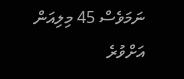ނަމަވެސް 45 މިލިއަން އަށްވުރެ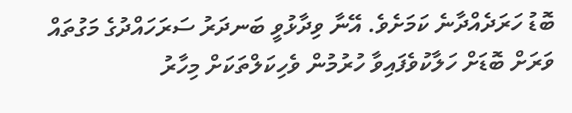ބޮޑު ހަރަދެއްދާނެ ކަމަށެވެ. އޭނާ ވިދާޅުވީ ބަނދަރު ސަރަހައްދުގެ މަގުތައް ވަރަށް ބޮޑަށް ހަލާކުވެފައިވާ ހުރުމުން ވެހިކަލްތަކަށް މިހާރު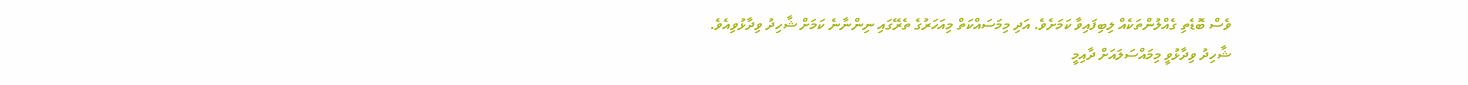ވެސް ބޮޑެތި ގެއްލުންތަކެއް ލިބިފައިވާ ކަމަށެވެ. އަދި މިމަސައްކަތް މިއަހަރުގެ ތެރޭގައި ނިންނާނެ ކަމަށް ޝާހިދު ވިދާޅުވިއެވެ.
ޝާހިދު ވިދާޅުވީ މިމައްސަލައަށް ދާއިމީ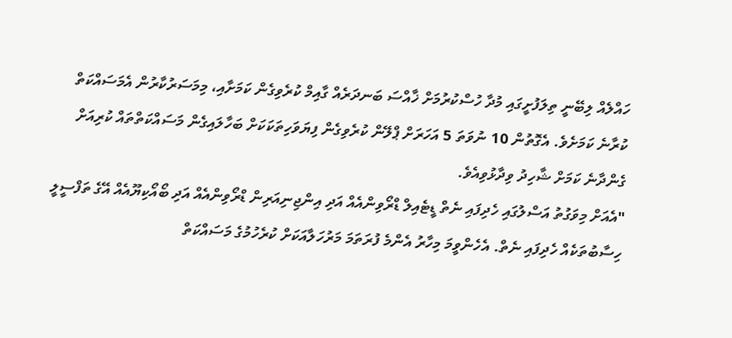ހައްލެއް ލިބޭނީ ތިލަފުށީގައި މުދާ ހުސްކުރުމަށް ޚާއްސަ ބަނދަރެއް ގާއިމް ކުރެވިގެން ކަމަށާއި، މިމަސަރުކާރުން އެމަސައްކަތް ކުރާނެ ކަމަށެވެ. އެގޮތުން 10 ނުވަތަ 5 އަހަރަށް ޕްލޭން ކުރެވިގެން ފިޔަވަހިތަކަކަށް ބަހާލައިގެން މަސައްކަތްތައް ކުރިއަށް ގެންދާނެ ކަމަށް ޝާހިދު ވިދާޅުވިއެވެ.
"އެއަށް މިވަގުތު އަސްލުގައި ހެދިފައި ނެތް ޑީޓެއިލް ޑްރޯވިންއެއް އަދި އިންޖިނިއަރިން ޑްރޯވިންއެއް އަދި ބޯއޯކިޔޫއެއް އޭގެ ތަފްސީލީ ހިސާބުތަކެއް ހެދިފައި ނެތް. އެހެންވީމަ މިހާރު އެންމެ ފުރަތަމަ މަރުހަލާއަކަށް ކުރެހުމުގެ މަސައްކަތް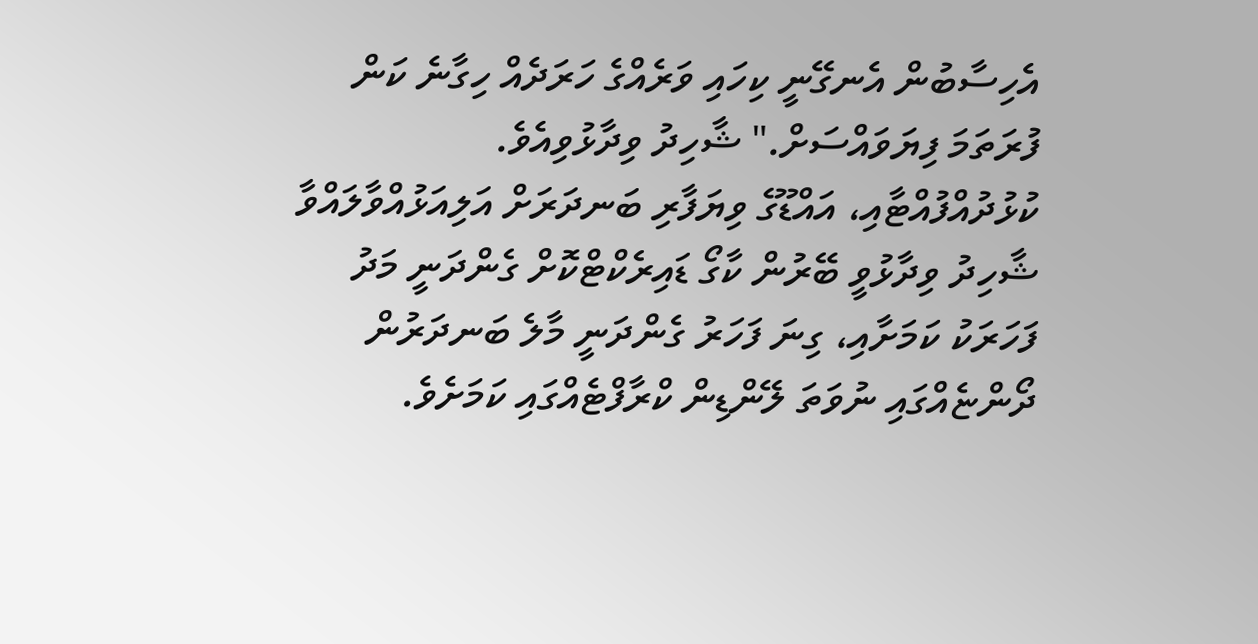އެހިސާބުން އެނގޭނީ ކިހައި ވަރެއްގެ ހަރަދެއް ހިގާނެ ކަން ފުރަތަމަ ފިޔަވައްސަށް." ޝާހިދު ވިދާޅުވިއެވެ.
ކުޅުދުއްފުއްޓާއި، އައްޑޫގެ ވިޔަފާރި ބަނދަރަށް އަލިއަޅުއްވާލައްވާ ޝާހިދު ވިދާޅުވީ ބޭރުން ކާގޯ ޑައިރެކްޓްކޮށް ގެންދަނީ މަދު ފަހަރަކު ކަމަށާއި، ގިނަ ފަހަރު ގެންދަނީ މާލެ ބަނދަރުން ދޯންޏެއްގައި ނުވަތަ ލޭންޑިން ކްރާފްޓެއްގައި ކަމަށެވެ.